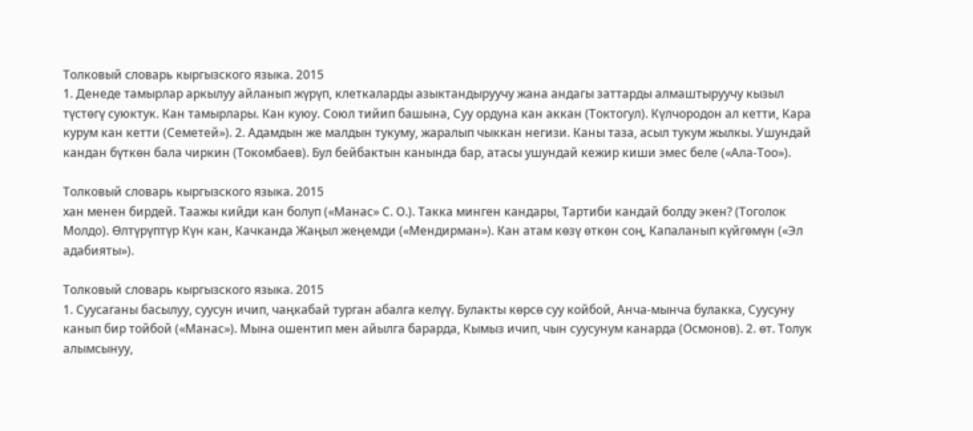Толковый словарь кыргызского языка. 2015
1. Денеде тамырлар аркылуу айланып жүрүп, клеткаларды азыктандыруучу жана андагы заттарды алмаштыруучу кызыл түстөгү суюктук. Кан тамырлары. Кан куюу. Союл тийип башына, Суу ордуна кан аккан (Токтогул). Күлчородон ал кетти, Кара курум кан кетти (Семетей»). 2. Адамдын же малдын тукуму, жаралып чыккан негизи. Каны таза, асыл тукум жылкы. Ушундай кандан бүткөн бала чиркин (Токомбаев). Бул бейбактын канында бар, атасы ушундай кежир киши эмес беле («Ала-Тоо»).

Толковый словарь кыргызского языка. 2015
хан менен бирдей. Таажы кийди кан болуп («Манас» С. О.). Такка минген кандары, Тартиби кандай болду экен? (Тоголок Молдо). Өлтүрүптүр Күн кан, Качканда Жаңыл жеңемди («Мендирман»). Кан атам көзү өткөн соң, Капаланып күйгөмүн («Эл адабияты»).

Толковый словарь кыргызского языка. 2015
1. Суусаганы басылуу, суусун ичип, чаңкабай турган абалга келүү. Булакты көрсө суу койбой, Анча-мынча булакка, Суусуну канып бир тойбой («Манас»). Мына ошентип мен айылга барарда, Кымыз ичип, чын суусунум канарда (Осмонов). 2. өт. Толук алымсынуу,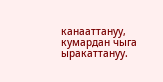канааттануу, кумардан чыга ыракаттануу.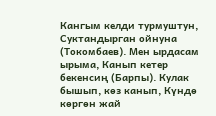Кангым келди турмуштун, Суктандырган ойнуна (Токомбаев). Мен ырдасам ырыма, Канып кетер бекенсиң (Барпы). Кулак бышып, көз канып, Күндө көргөн жай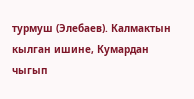турмуш (Элебаев). Калмактын кылган ишине, Кумардан чыгып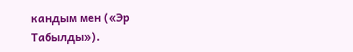кандым мен («Эр Табылды»).